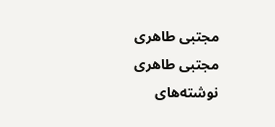مجتبی طاهری
مجتبی طاهری
نوشته‌های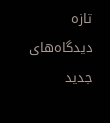تازه
دیدگاه‌های جدید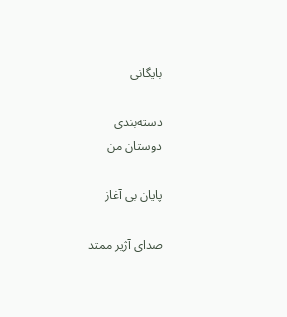بایگانی

دسته‌بندی
دوستان من

پایان بی آغاز

صدای آژیر ممتد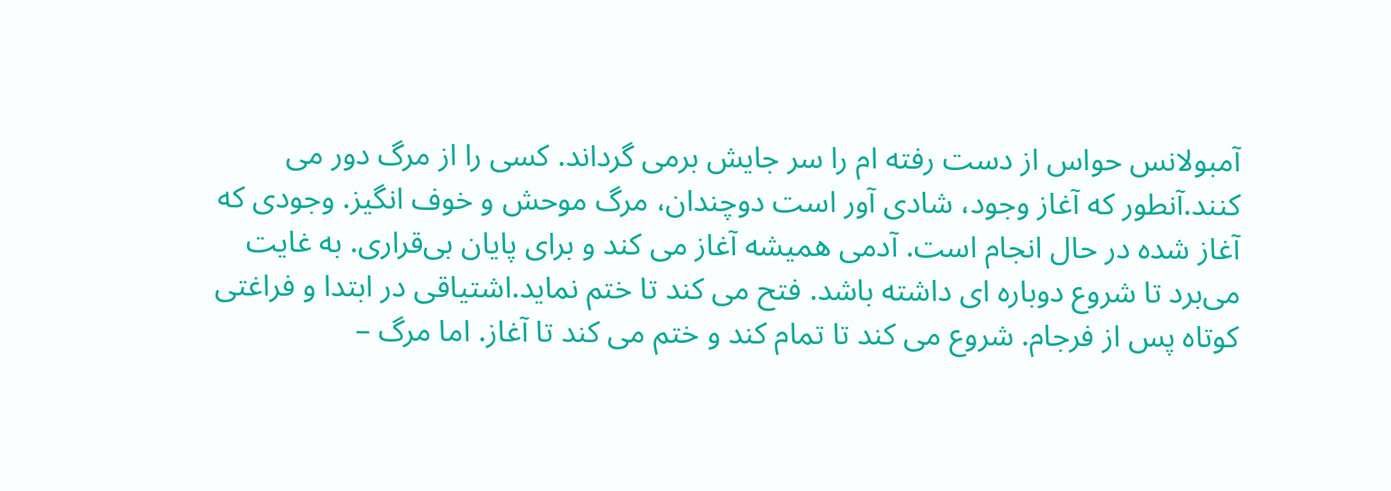آمبولانس حواس از دست رفته ام را سر جایش برمی گرداند. کسی را از مرگ دور می کنند.آنطور که آغاز وجود، شادی آور است دوچندان، مرگ موحش و خوف انگیز. وجودی که آغاز شده در حال انجام است. آدمی همیشه آغاز می کند و برای پایان بی‌قراری. به غایت می‌برد تا شروع دوباره ای داشته باشد. فتح می کند تا ختم نماید.اشتیاقی در ابتدا و فراغتی کوتاه پس از فرجام. شروع می کند تا تمام کند و ختم می کند تا آغاز. اما مرگ –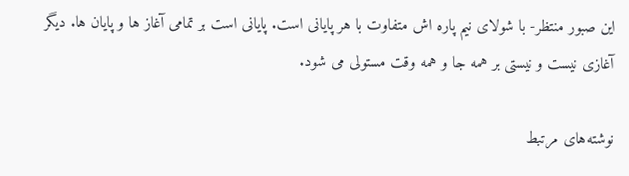این صبور منتظر- با شولای نیم پاره اش متفاوت با هر پایانی است. پایانی است بر تمامی آغاز ها و پایان ها. دیگر آغازی نیست و نیستی بر همه جا و همه وقت مستولی می شود.

نوشته‌های مرتبط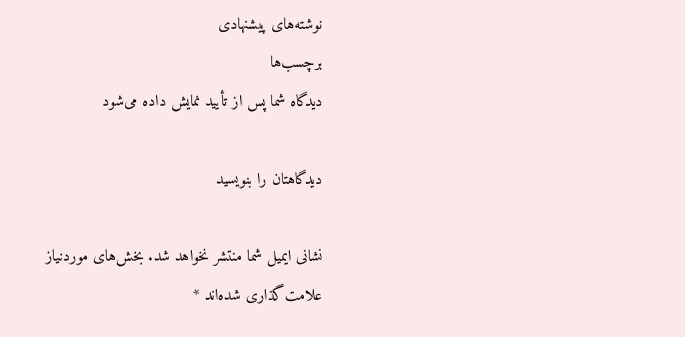نوشته‌های پیشنهادی
برچسب‌ها
دیدگاه شما پس از تأیید نمایش داده می‌شود

دیدگاهتان را بنویسید

نشانی ایمیل شما منتشر نخواهد شد. بخش‌های موردنیاز علامت‌گذاری شده‌اند *